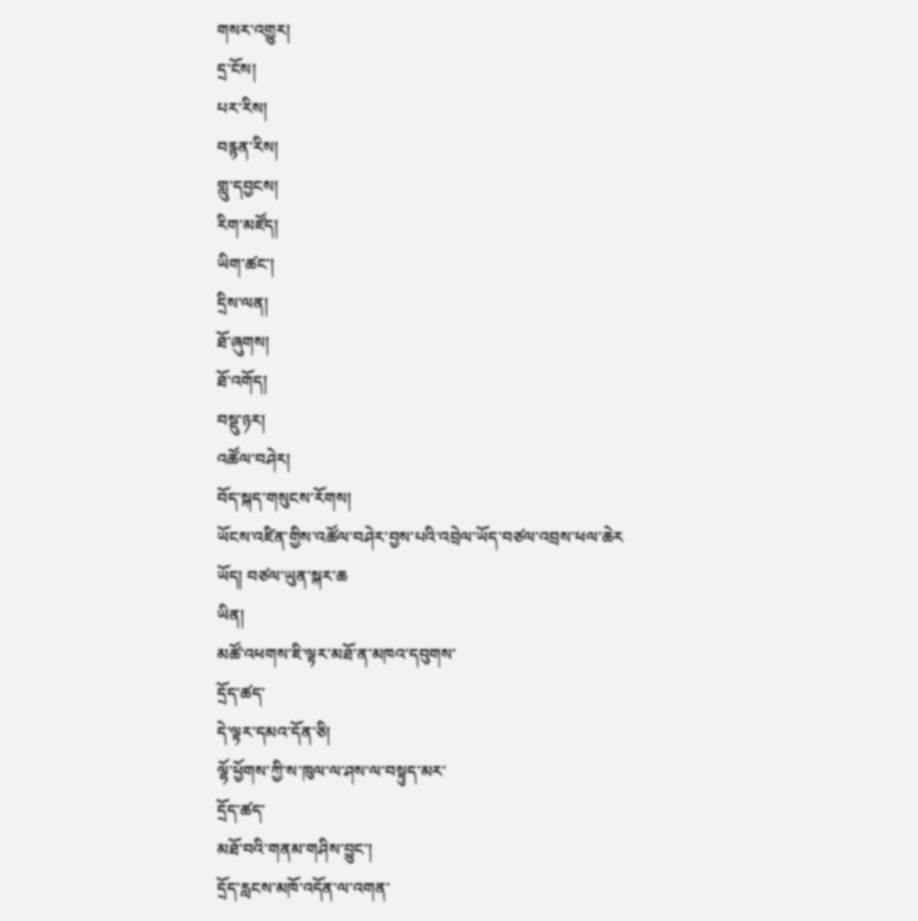གསར་འགྱུར།
དྲ་ངོས།
པར་རིས།
བརྙན་རིས།
གླུ་དབྱངས།
རིག་མཛོད།
ཡིག་ཚང་།
དྲིས་ལན།
ཐོ་ཞུགས།
ཐོ་འགོད།
བསྡུ་ཉར།
འཚོལ་བཤེར།
བོད་སྐད་གསུངས་རོགས།
ཡོངས་འཛིན་གྱིས་འཚོལ་བཤེར་བྱས་པའི་འབྲེལ་ཡོད་བཙལ་འབྲས་ཕལ་ཆེར
ཡོད། བཙལ་ཡུན་སྐར་ཆ
ཡིན།
མཚོ་འཕགས་ཇི་ལྟར་མཐོ་ན་མཁའ་དབུགས་
དྲོད་ཚད་
དེ་ལྟར་དམའ་དོན་ཅི།
ལྷོ་ཕྱོགས་ཀྱི་ས་ཁུལ་ལ་ཤས་ལ་བསྟུད་མར་
དྲོད་ཚད་
མཐོ་བའི་གནམ་གཤིས་བྱུང་།
དྲོད་རླངས་མཁོ་འདོན་ལ་འགན་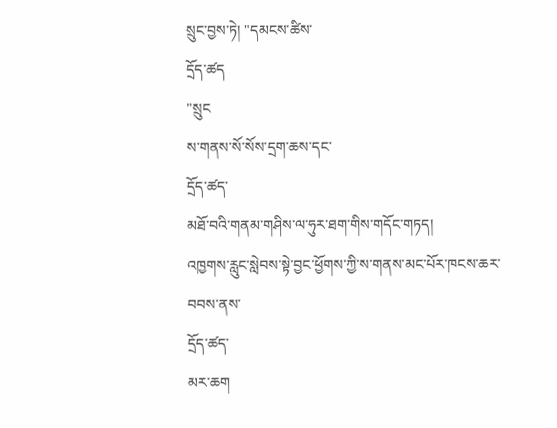སྲུང་བྱས་ཏེ། "དམངས་ཚིས་
དྲོད་ཚད
"སྲུང
ས་གནས་སོ་སོས་དྲག་ཆས་དང་
དྲོད་ཚད་
མཐོ་བའི་གནམ་གཤིས་ལ་ཧུར་ཐག་གིས་གདོང་གཏད།
འཁྱགས་རླུང་སླེབས་སྟེ་བྱང་ཕྱོགས་ཀྱི་ས་གནས་མང་པོར་ཁངས་ཆར་བབས་ནས་
དྲོད་ཚད་
མར་ཆག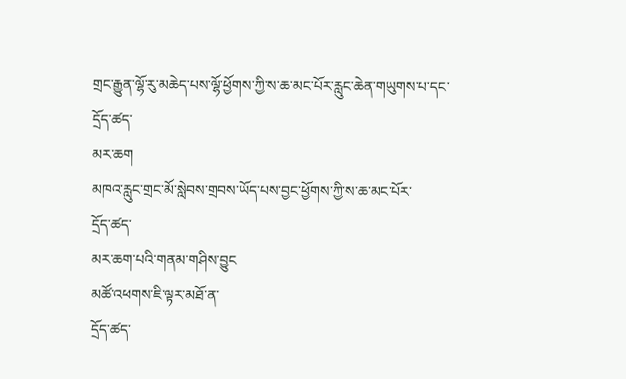གྲང་རྒྱུན་ལྷོ་རུ་མཆེད་པས་ལྷོ་ཕྱོགས་ཀྱི་ས་ཆ་མང་པོར་རླུང་ཆེན་གཡུགས་པ་དང་
དྲོད་ཚད་
མར་ཆག
མཁའ་རླུང་གྲང་མོ་སླེབས་གྲབས་ཡོད་པས་བྱང་ཕྱོགས་ཀྱི་ས་ཆ་མང་པོར་
དྲོད་ཚད་
མར་ཆག་པའི་གནམ་གཤིས་བྱུང
མཚོ་འཕགས་ཇི་ལྟར་མཐོ་ན་
དྲོད་ཚད་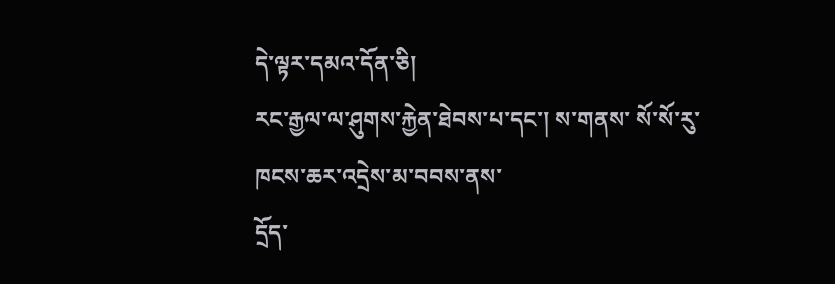དེ་ལྟར་དམའ་དོན་ཅི།
རང་རྒྱལ་ལ་ཤུགས་རྐྱེན་ཐེབས་པ་དང་། ས་གནས་ སོ་སོ་རུ་ཁངས་ཆར་འདྲེས་མ་བབས་ནས་
དྲོད་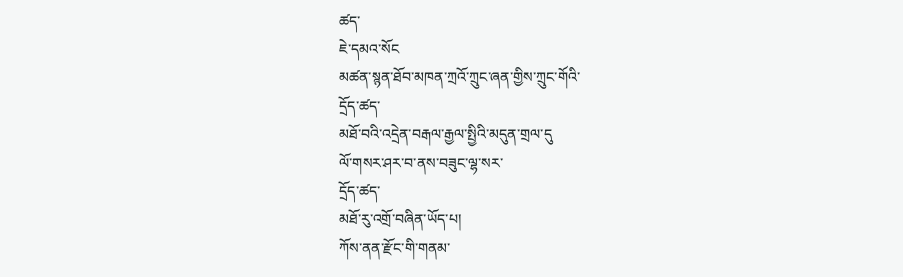ཚད་
ཇེ་དམའ་སོང
མཚན་སྙན་ཐོབ་མཁན་ཀྲའོ་ཀྲུང་ཞན་གྱིས་ཀྲུང་གོའི་
དྲོད་ཚད་
མཐོ་བའི་འདྲེན་བརྒལ་རྒྱལ་སྤྱིའི་མདུན་གྲལ་དུ
ལོ་གསར་ཤར་བ་ནས་བཟུང་ལྷ་སར་
དྲོད་ཚད་
མཐོ་རུ་འགྲོ་བཞིན་ཡོད་པ།
ཀོས་ནན་རྫོང་གི་གནམ་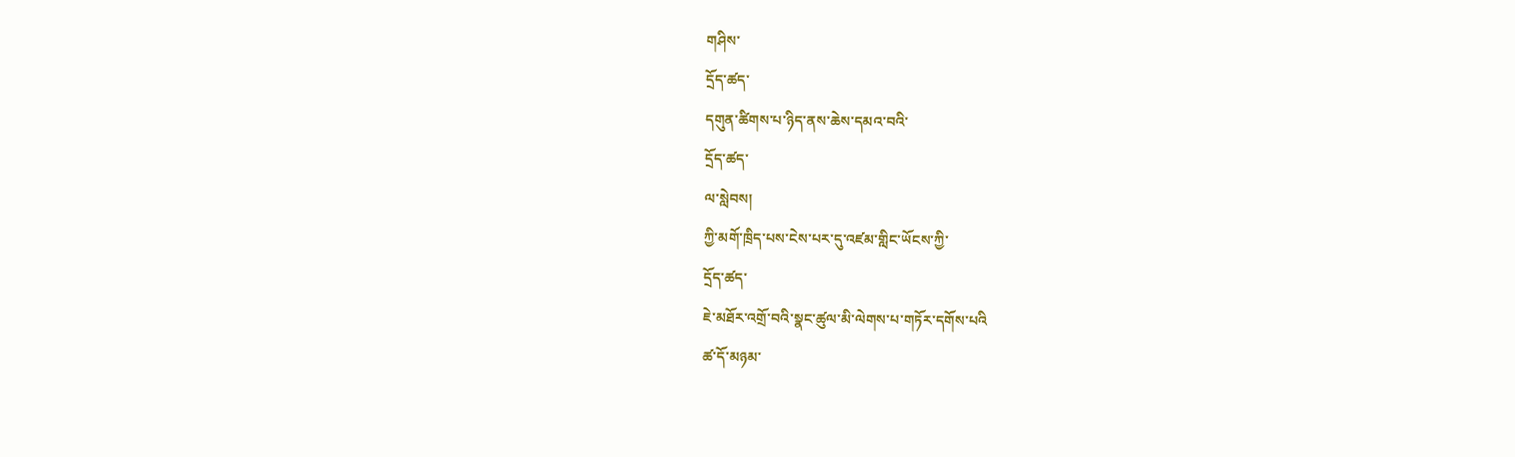གཤིས་
དྲོད་ཚད་
དགུན་ཚིགས་པ་ཉིད་ནས་ཆེས་དམའ་བའི་
དྲོད་ཚད་
ལ་སླེབས།
ཀྱི་མགོ་ཁྲིད་པས་ངེས་པར་དུ་འཛམ་གླིང་ཡོངས་ཀྱི་
དྲོད་ཚད་
ཇེ་མཐོར་འགྲོ་བའི་སྣང་ཚུལ་མི་ལེགས་པ་གཏོར་དགོས་པའི
ཚ་དོ་མཉམ་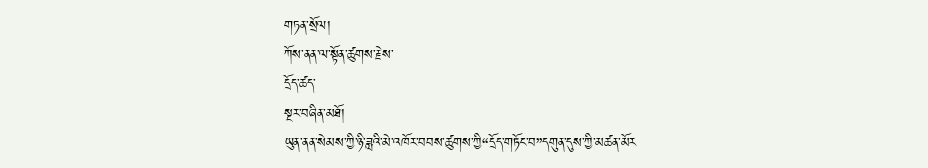གཏན་སྲོལ།
ཀོས་ནན་ལ་སྟོན་ཚུགས་རྗེས་
དྲོད་ཚད་
སྔར་བཞིན་མཐོ།
ཡུན་ནན་སེམས་ཀྱི་ཉི་ཟླའི་མེ་འཁོར་བབས་ཚུགས་ཀྱི“དྲོད་གཏོང་བ”དགུན་དུས་ཀྱི་མཚན་མོར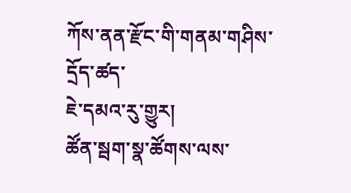ཀོས་ནན་རྫོང་གི་གནམ་གཤིས་
དྲོད་ཚད་
ཇེ་དམའ་རུ་གྱུར།
ཚོན་སྦག་སྣ་ཚོགས་ལས་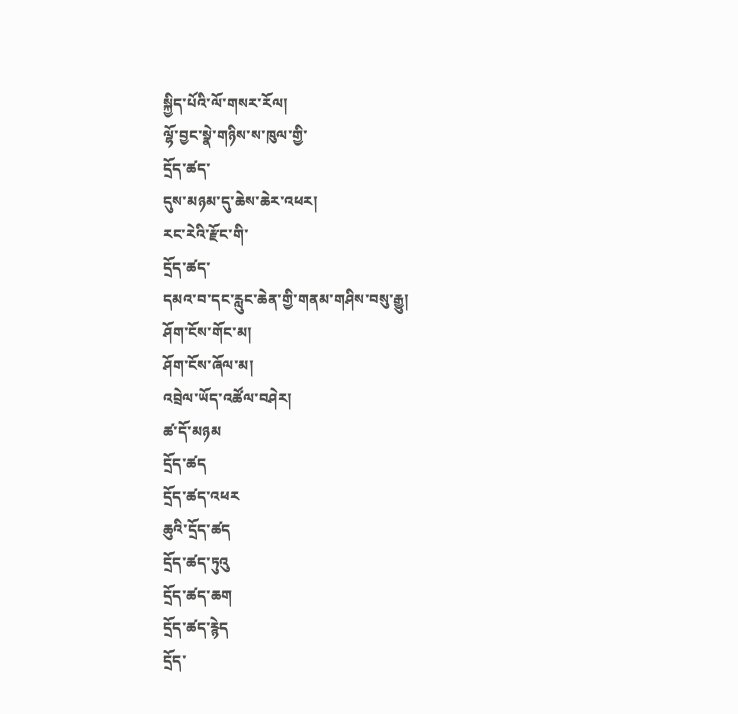སྐྱིད་པོའི་ལོ་གསར་རོལ།
ལྷོ་བྱང་སྣེ་གཉིས་ས་ཁུལ་གྱི་
དྲོད་ཚད་
དུས་མཉམ་དུ་ཆེས་ཆེར་འཕར།
རང་རེའི་རྫོང་གི་
དྲོད་ཚད་
དམའ་བ་དང་རླུང་ཆེན་གྱི་གནམ་གཤིས་བསུ་རྒྱུ།
ཤོག་ངོས་གོང་མ།
ཤོག་ངོས་ཞོལ་མ།
འབྲེལ་ཡོད་འཚོལ་བཤེར།
ཚ་དོ་མཉམ
དྲོད་ཚད
དྲོད་ཚད་འཕར
ཆུའི་དྲོད་ཚད
དྲོད་ཚད་ཏུའུ
དྲོད་ཚད་ཆག
དྲོད་ཚད་རྙེད
དྲོད་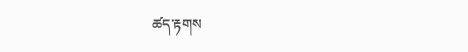ཚད་རྟགས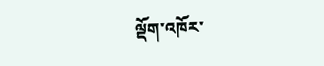ལྡོག་འཁོར་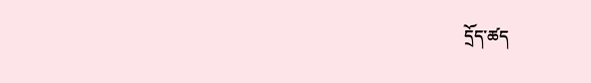དྲོད་ཚད